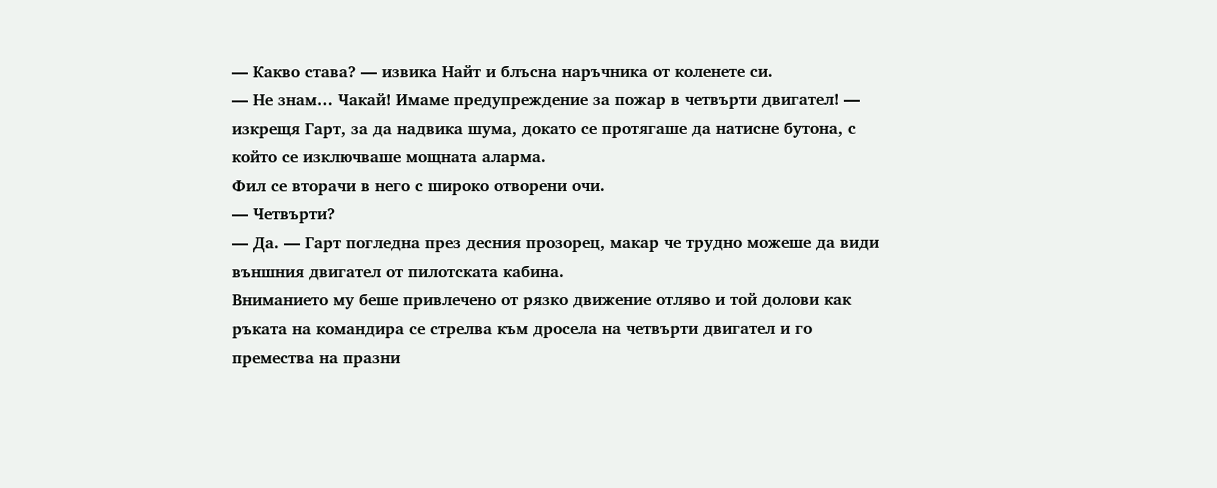— Какво става? — извика Найт и блъсна наръчника от коленете си.
— Не знам… Чакай! Имаме предупреждение за пожар в четвърти двигател! — изкрещя Гарт, за да надвика шума, докато се протягаше да натисне бутона, с който се изключваше мощната аларма.
Фил се вторачи в него с широко отворени очи.
— Четвърти?
— Да. — Гарт погледна през десния прозорец, макар че трудно можеше да види външния двигател от пилотската кабина.
Вниманието му беше привлечено от рязко движение отляво и той долови как ръката на командира се стрелва към дросела на четвърти двигател и го премества на празни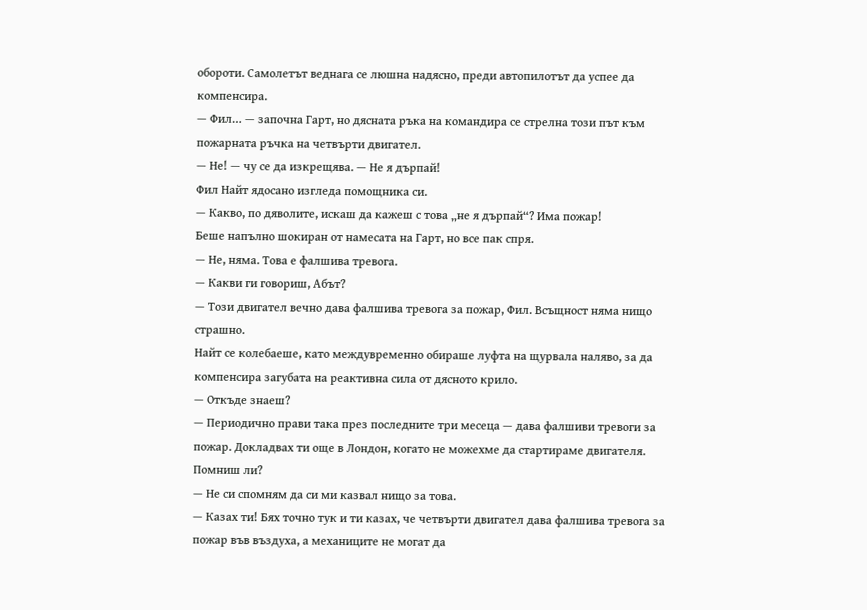обороти. Самолетът веднага се люшна надясно, преди автопилотът да успее да компенсира.
— Фил… — започна Гарт, но дясната ръка на командира се стрелна този път към пожарната ръчка на четвърти двигател.
— Не! — чу се да изкрещява. — Не я дърпай!
Фил Найт ядосано изгледа помощника си.
— Какво, по дяволите, искаш да кажеш с това „не я дърпай“? Има пожар!
Беше напълно шокиран от намесата на Гарт, но все пак спря.
— Не, няма. Това е фалшива тревога.
— Какви ги говориш, Абът?
— Този двигател вечно дава фалшива тревога за пожар, Фил. Всъщност няма нищо страшно.
Найт се колебаеше, като междувременно обираше луфта на щурвала наляво, за да компенсира загубата на реактивна сила от дясното крило.
— Откъде знаеш?
— Периодично прави така през последните три месеца — дава фалшиви тревоги за пожар. Докладвах ти още в Лондон, когато не можехме да стартираме двигателя. Помниш ли?
— Не си спомням да си ми казвал нищо за това.
— Казах ти! Бях точно тук и ти казах, че четвърти двигател дава фалшива тревога за пожар във въздуха, а механиците не могат да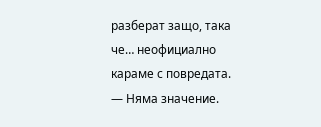разберат защо, така че… неофициално караме с повредата.
— Няма значение.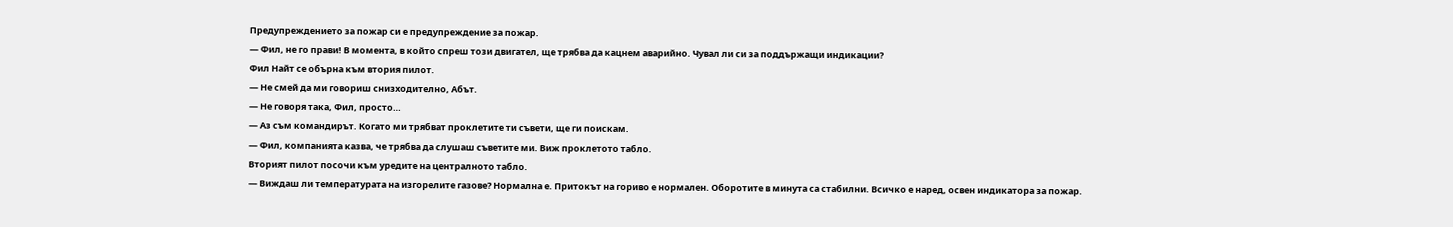Предупреждението за пожар си е предупреждение за пожар.
— Фил, не го прави! В момента, в който спреш този двигател, ще трябва да кацнем аварийно. Чувал ли си за поддържащи индикации?
Фил Найт се обърна към втория пилот.
— Не смей да ми говориш снизходително, Абът.
— Не говоря така, Фил, просто…
— Аз съм командирът. Когато ми трябват проклетите ти съвети, ще ги поискам.
— Фил, компанията казва, че трябва да слушаш съветите ми. Виж проклетото табло.
Вторият пилот посочи към уредите на централното табло.
— Виждаш ли температурата на изгорелите газове? Нормална е. Притокът на гориво е нормален. Оборотите в минута са стабилни. Всичко е наред, освен индикатора за пожар.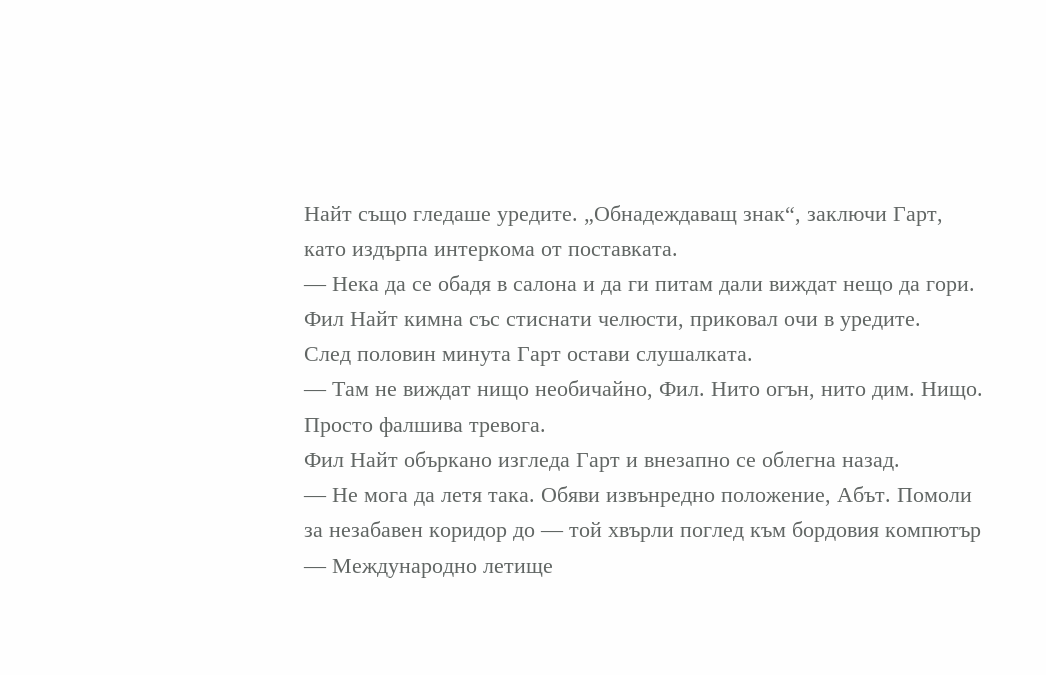Найт също гледаше уредите. „Обнадеждаващ знак“, заключи Гарт, като издърпа интеркома от поставката.
— Нека да се обадя в салона и да ги питам дали виждат нещо да гори.
Фил Найт кимна със стиснати челюсти, приковал очи в уредите.
След половин минута Гарт остави слушалката.
— Там не виждат нищо необичайно, Фил. Нито огън, нито дим. Нищо. Просто фалшива тревога.
Фил Найт объркано изгледа Гарт и внезапно се облегна назад.
— Не мога да летя така. Обяви извънредно положение, Абът. Помоли за незабавен коридор до — той хвърли поглед към бордовия компютър — Международно летище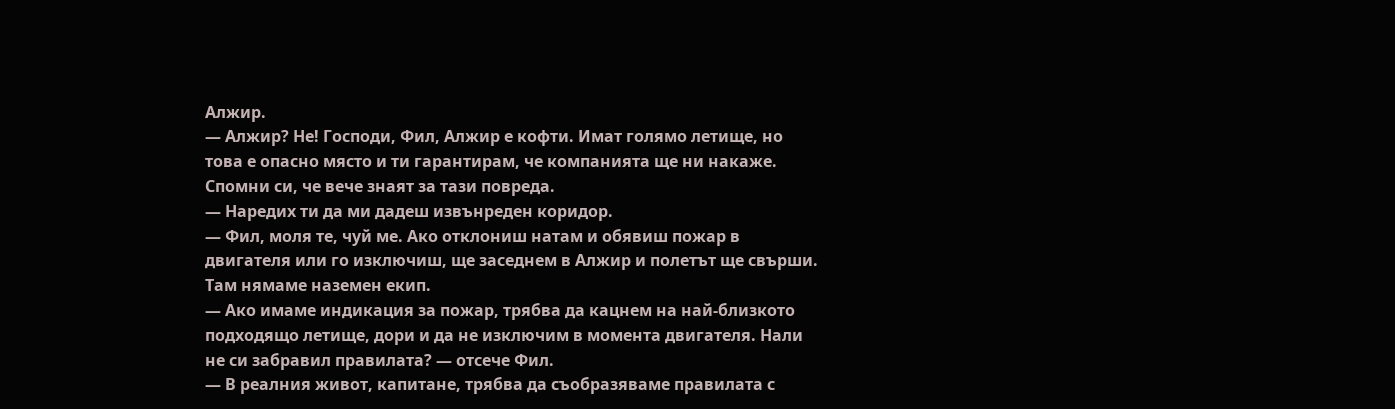Алжир.
— Алжир? Не! Господи, Фил, Алжир е кофти. Имат голямо летище, но това е опасно място и ти гарантирам, че компанията ще ни накаже. Спомни си, че вече знаят за тази повреда.
— Наредих ти да ми дадеш извънреден коридор.
— Фил, моля те, чуй ме. Ако отклониш натам и обявиш пожар в двигателя или го изключиш, ще заседнем в Алжир и полетът ще свърши. Там нямаме наземен екип.
— Ако имаме индикация за пожар, трябва да кацнем на най-близкото подходящо летище, дори и да не изключим в момента двигателя. Нали не си забравил правилата? — отсече Фил.
— В реалния живот, капитане, трябва да съобразяваме правилата с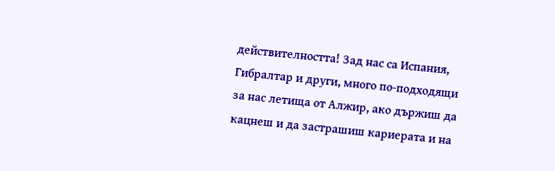действителността! Зад нас са Испания, Гибралтар и други, много по-подходящи за нас летища от Алжир, ако държиш да кацнеш и да застрашиш кариерата и на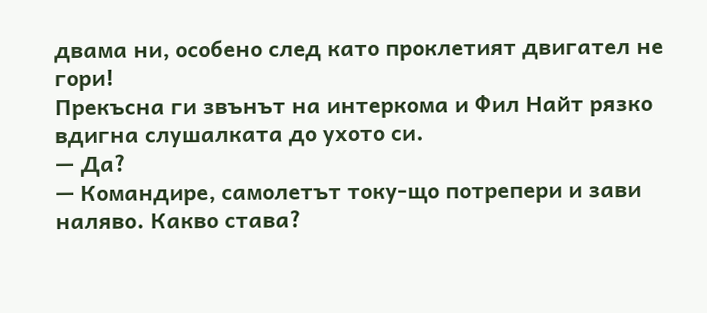двама ни, особено след като проклетият двигател не гори!
Прекъсна ги звънът на интеркома и Фил Найт рязко вдигна слушалката до ухото си.
— Да?
— Командире, самолетът току-що потрепери и зави наляво. Какво става?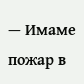— Имаме пожар в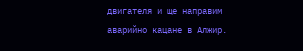двигателя и ще направим аварийно кацане в Алжир.